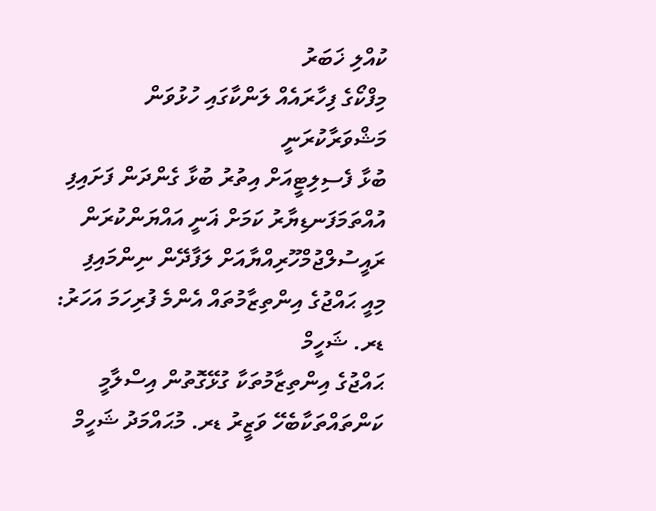ކުއްލި ޚަބަރު
މިފްކޯގެ ފިހާރައެއް ލަންކާގައި ހުޅުވަން މަޝްވަރާކުރަނީ
ބުޅާ ފެސިލިޓީއަށް އިތުރު ބުޅާ ގެންދަން ފަށައިފި
އުއްތަމަފަނޑިޔާރު ކަމަށް ޣަނީ އައްޔަންކުރަން ރައީސުލްޖުމްހޫރިއްޔާއަށް ލަފާދޭން ނިންމައިފި
މިއީ ޙައްޖުގެ އިންތިޒާމުތައް އެންމެ ފުރިހަމަ އަހަރު: ޑރ. ޝަހީމް
ޙައްޖުގެ އިންތިޒާމުތަކާ ގުޅޭގޮތުން އިސްލާމީ ކަންތައްތަކާބެހޭ ވަޒީރު ޑރ. މުޙައްމަދު ޝަހީމް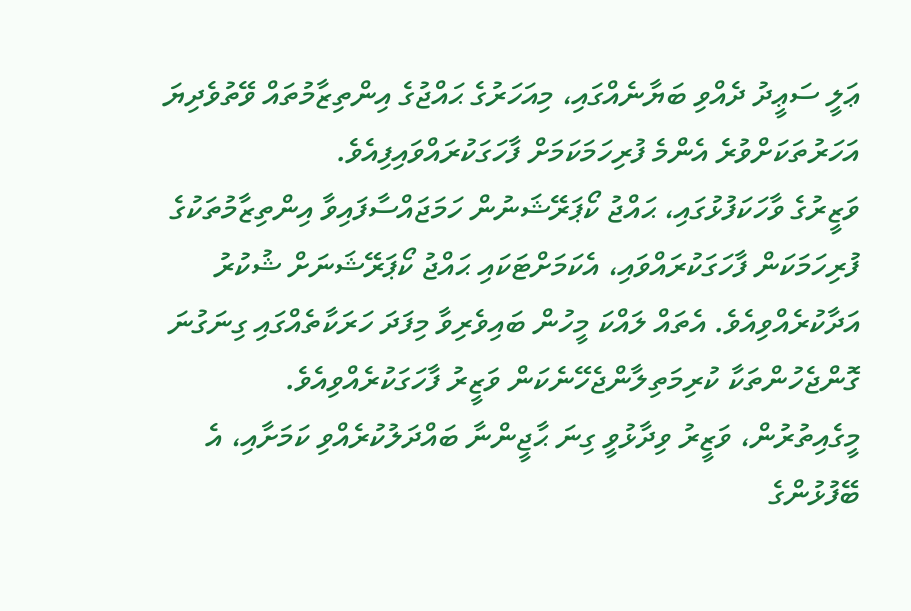ޢަލީ ސަޢީދު ދެއްވި ބަޔާނެއްގައި، މިއަހަރުގެ ޙައްޖުގެ އިންތިޒާމުތައް ވޭތުވެދިޔަ އަހަރުތަކަށްވުރެ އެންމެ ފުރިހަމަކަމަށް ފާހަގަކުރައްވައިފިއެވެ.
ވަޒީރުގެ ވާހަކަފުޅުގައި، ޙައްޖު ކޯޕަރޭޝަނުން ހަމަޖައްސާފައިވާ އިންތިޒާމުތަކުގެ ފުރިހަމަކަން ފާހަގަކުރައްވައި، އެކަމަށްޓަކައި ޙައްޖު ކޯޕަރޭޝަނަށް ޝުކުރު އަދާކުރެއްވިއެވެ. އެތައް ލައްކަ މީހުން ބައިވެރިވާ މިފަދަ ހަރަކާތެއްގައި ގިނަގުނަ ގޮންޖެހުންތަކާ ކުރިމަތިލާންޖެހޭނެކަން ވަޒީރު ފާހަގަކުރެއްވިއެވެ.
މީގެއިތުރުން، ވަޒީރު ވިދާޅުވީ ގިނަ ޙާޖީންނާ ބައްދަލުކުރެއްވި ކަމަށާއި، އެ ބޭފުޅުންގެ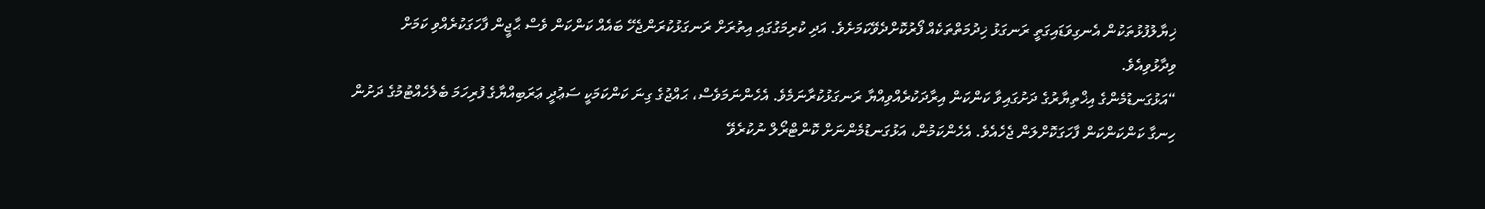ޚިޔާލުފުޅުތަކުން އެނގިވަޑައިގަތީ ރަނގަޅު ޚިދުމަތްތަކެއް ފޯރުކޮށްދެވޭކަމަށެވެ. އަދި ކުރިމަގުގައި އިތުރަށް ރަނގަޅުކުރަންޖެހޭ ބައެއް ކަންކަން ވެސް ޙާޖީން ފާހަގަކުރެއްވި ކަމަށް ވިދާޅުވިއެވެ.
“އަޅުގަނޑުމެންގެ އިޚްތިޔާރުގެ ދަށުގައިވާ ކަންކަން އިރާދަކުރެއްވިއްޔާ ރަނގަޅުކުރާނަމެވެ. އެހެންނަމަވެސް، ޙައްޖުގެ ގިނަ ކަންކަމަކީ ސަޢުދީ ޢަރަބިއްޔާގެ ފުރިހަމަ ބެލެހެއްޓުމުގެ ދަށުން ހިނގާ ކަންކަންކަން ފާހަގަކޮށްލަން ޖެހެއެވެ. އެހެންކަމުން، އަޅުގަނޑުމެންނަށް ކޮންޓްރޯލް ނުކުރެވޭ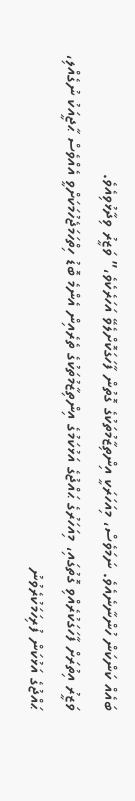ބައެއް ކަންކަން ހުންނާނެއެވެ. ނަމަވެސް، މިއަހަރަކީ އިންތިޒާމުތަކުގެ ގޮތުން ފާހަގަކޮށްލެވޭ އަހަރެކެވެ،” ވަޒީރު ވިދާޅުވިއެވެ.
ވަޒީރު އިތުރަށް ފާހަގަކުރެއްވި ގޮތުގައި، މިއަހަރުގެ ޙައްޖުގެ އަޅުކަމުގެ އިންތިޒާމުތަކުގެ ތެރެއިން އެންމެ ބޮޑު ހިތްހަމަޖެހުމަކަށްވީ އެއްވެސް ޙާޖީއަކު ނުގެއްލި، ޙައްޖުގެ އަޅުކަން ފުރިހަމަކުރެވުނު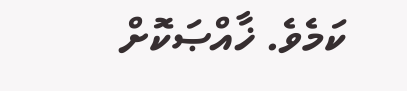ކަމެވެ. ޚާއްޞަކޮށް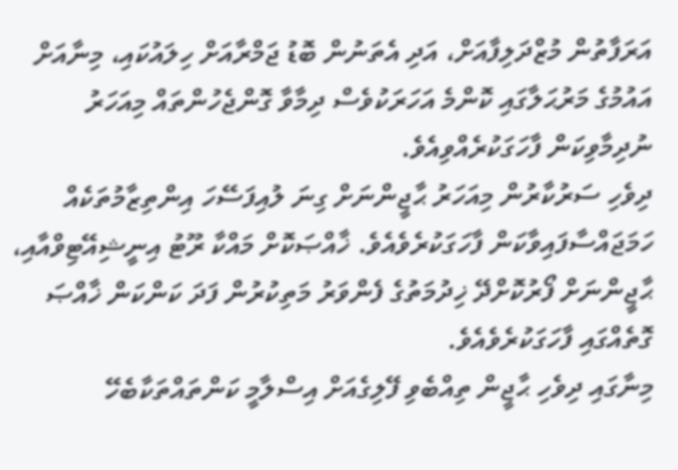އަރަފާތުން މުޒްދަލިފާއަށް، އަދި އެތަނުން ބޮޑު ޖަމްރާއަށް ހިލައުކައި، މިނާއަށް އައުމުގެ މަރުޙަލާގައި ކޮންމެ އަހަރަކުވެސް ދިމާވާ ގޮންޖެހުންތައް މިއަހަރު ނުދިމާވިކަން ފާހަގަކުރެއްވިއެވެ.
ދިވެހި ސަރުކާރުން މިއަހަރު ޙާޖީންނަށް ގިނަ ލުއިފަސޭހަ އިންތިޒާމުތަކެއް ހަމަޖައްސާފައިވާކަން ފާހަގަކުރެވެއެވެ. ޚާއްޞަކޮށް މައްކާ ރޫޓު އިނީޝިއޭޓިވްއާއި، ޙާޖީންނަށް ފޯރުކޮށްދޭ ޚިދުމަތުގެ ފެންވަރު މަތިކުރުން ފަދަ ކަންކަން ޚާއްޞަ ގޮތެއްގައި ފާހަގަކުރެވެއެވެ.
މިނާގައި ދިވެހި ޙާޖީން ތިއްބެވި ފޭލިގެއަށް އިސްލާމީ ކަންތައްތަކާބެހޭ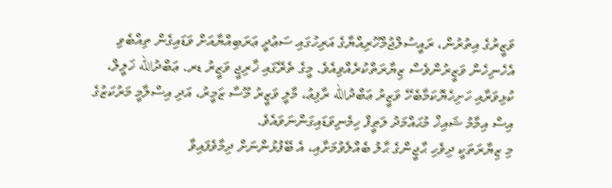ވަޒީރުގެ އިތުރުން، ރައީސުލްޖުމްހޫރިއްޔާގެ އަރިހުގައި ސަޢުދީ ޢަރަބިއްޔާއަށް ވަޑައިގެން ތިއްބެވި އެހެނިހެން ވަޒީރުންވެސް ޒިޔާރަތްކުރެއްވިއެވެ. މީގެ ތެރޭގައި ޚާރިޖީ ވަޒީރު ޑރ. ޢަބްދުالله ޚަލީލް، ކުޅިވަރާއި ހަށިހެޔޮކަމާބެހޭ ވަޒީރު ޢަބްދުالله ރާފިޢު، މާލީ ވަޒީރު މޫސާ ޒަމީރު، އަދި އިސްލާމީ މަރުކަޒުގެ އިސް އިމާމު ޝައިޚް މުޙައްމަދު ލަޠީފް ހިމެނިވަޑައިގަންނަވައެވެ.
މި ޒިޔާރަތަކީ ދިވެހި ޙާޖީންގެ ޙާލު ބެއްލެވުމަށާއި، އެ ބޭފުޅުންނަށް ދިމާވެފައިވާ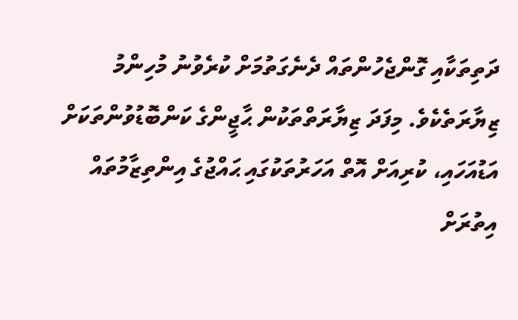ދަތިތަކާއި ގޮންޖެހުންތައް ދެނެގަތުމަށް ކުރެވުނު މުހިންމު ޒިޔާރަތެކެވެ. މިފަދަ ޒިޔާރަތްތަކުން ޙާޖީންގެ ކަންބޮޑުވުންތަކަށް އަޑުއަހައި، ކުރިއަށް އޮތް އަހަރުތަކުގައި ޙައްޖުގެ އިންތިޒާމުތައް އިތުރަށް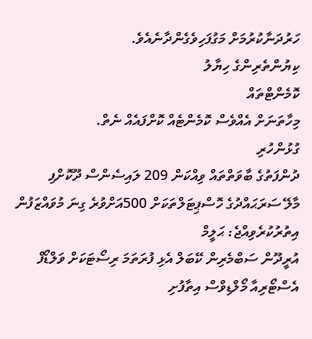ހަރުދަނާކުރުމަށް މަގުފަހިވެގެންދާނެއެވެ.
ކިޔުންތެރިންގެ ހިޔާލު
ކޮމެންޓްތައް
މިހާތަނަށް އެއްވެސް ކޮމެންޓެއް ކޮށްފައެއް ނެތް.
ގުޅުންހުރި
ދުންފަތުގެ ބާވަތްތައް ވިއްކަން 209 ލައިސެންސް ދޫކޮށްފި
މާލޭ ސަރަޙައްދުގެ ހޮސްޕިޓަލްތަކަށް 500އަށްވުރެ ގިނަ މުވައްޒަފުން އިތުރުކުރެވިއްޖެ: ޙަލީމް
އުރީދޫން ސަބްމެރިން ކޭބަލް އެޅި ފުރަތަމަ ރިސޯޓަކަށް ވަލްޑޯފް އެސްޓޯރިއާ މޯލްޑިވްސް އިތާފުށި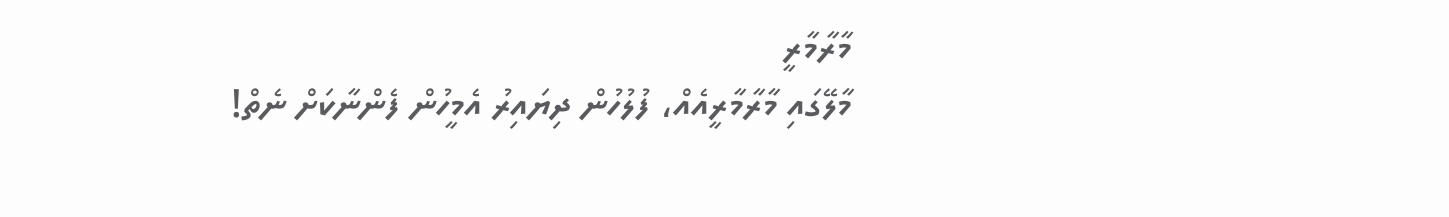މާރާމާރީ
މާލޭގައި މާރާމާރީއެއް، ފުލުހުން ދިޔައިރު އެމީހުން ފެންނާކަށް ނެތް!